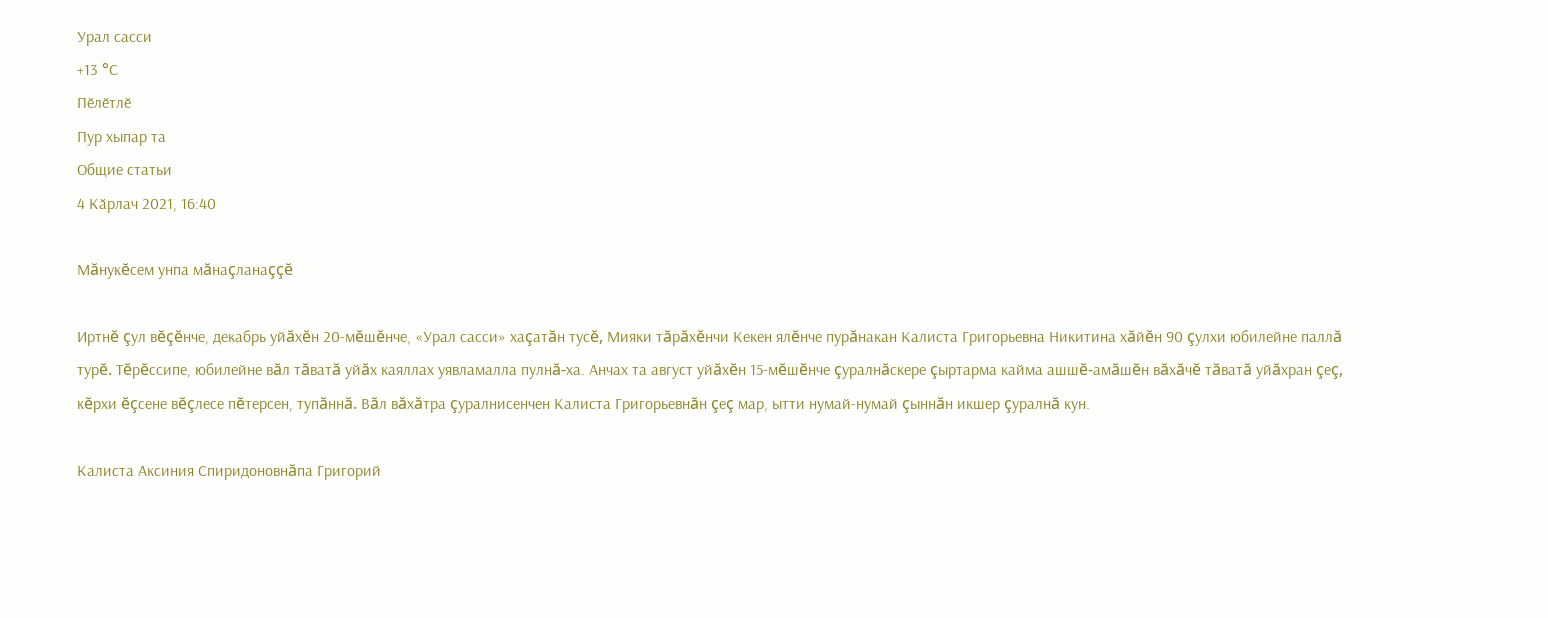Урал сасси
+13 °С
Пӗлӗтлӗ
Пур хыпар та
Общие статьи
4 Кӑрлач 2021, 16:40

Мăнукĕсем унпа мăнаçланаççĕ

Иртнĕ çул вĕçĕнче, декабрь уйăхĕн 20-мĕшĕнче, «Урал сасси» хаçатăн тусĕ, Мияки тăрăхĕнчи Кекен ялĕнче пурăнакан Калиста Григорьевна Никитина хăйĕн 90 çулхи юбилейне паллă турĕ. Тĕрĕссипе, юбилейне вăл тăватă уйăх каяллах уявламалла пулнă-ха. Анчах та август уйăхĕн 15-мĕшĕнче çуралнăскере çыртарма кайма ашшĕ-амăшĕн вăхăчĕ тăватă уйăхран çеç, кĕрхи ĕçсене вĕçлесе пĕтерсен, тупăннă. Вăл вăхăтра çуралнисенчен Калиста Григорьевнăн çеç мар, ытти нумай-нумай çыннăн икшер çуралнă кун.

Калиста Аксиния Спиридоновнăпа Григорий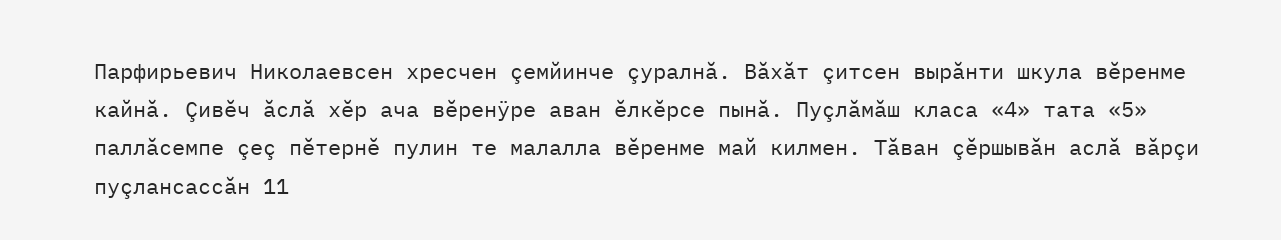Парфирьевич Николаевсен хресчен çемйинче çуралнă. Вăхăт çитсен вырăнти шкула вĕренме кайнă. Çивĕч ăслă хĕр ача вĕренÿре аван ĕлкĕрсе пынă. Пуçлăмăш класа «4» тата «5» паллăсемпе çеç пĕтернĕ пулин те малалла вĕренме май килмен. Тăван çĕршывăн аслă вăрçи пуçлансассăн 11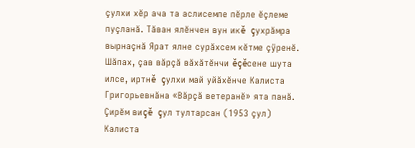çулхи хĕр ача та аслисемпе пĕрле ĕçлеме пуçланă. Тăван ялĕнчен вун икĕ çухрăмра вырнаçнă Ярат ялне сурăхсем кĕтме çÿренĕ. Шăпах, çав вăрçă вăхăтĕнчи ĕçĕсене шута илсе, иртнĕ çулхи май уйăхĕнче Калиста Григорьевнăна «Вăрçă ветеранĕ» ята панă.
Çирĕм виçĕ çул тултарсан (1953 çул) Калиста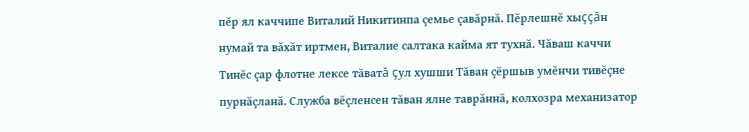пĕр ял каччипе Виталий Никитинпа çемье çавăрнă. Пĕрлешнĕ хыççăн нумай та вăхăт иртмен, Виталие салтака кайма ят тухнă. Чăваш каччи Тинĕс çар флотне лексе тăватă çул хушши Тăван çĕршыв умĕнчи тивĕçне пурнăçланă. Служба вĕçленсен тăван ялне таврăннă, колхозра механизатор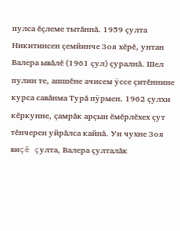пулса ĕçлеме тытăннă. 1959 çулта Никитинсен çемйинче Зоя хĕрĕ, унтан Валера ывăлĕ (1961 çул) çуралнă. Шел пулин те, ашшĕне ачисем ÿссе çитĕннине курса савăнма Турă пÿрмен. 1962 çулхи кĕркунне, çамрăк арçын ĕмĕрлĕхех çут тĕнчерен уйрăлса кайнă. Ун чухне Зоя виçĕ çулта, Валера çулталăк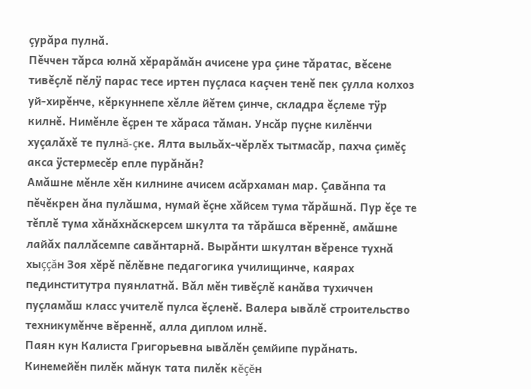çурăра пулнă.
Пĕччен тăрса юлнă хĕрарăмăн ачисене ура çине тăратас, вĕсене тивĕçлĕ пĕлÿ парас тесе иртен пуçласа каçчен тенĕ пек çулла колхоз уй-хирĕнче, кĕркуннепе хĕлле йĕтем çинче, складра ĕçлеме тÿр килнĕ. Нимĕнле ĕçрен те хăраса тăман. Унсăр пуçне килĕнчи хуçалăхĕ те пулнă-çке. Ялта выльăх-чĕрлĕх тытмасăр, пахча çимĕç акса ÿстермесĕр епле пурăнăн?
Амăшне мĕнле хĕн килнине ачисем асăрхаман мар. Çавăнпа та пĕчĕкрен ăна пулăшма, нумай ĕçне хăйсем тума тăрăшнă. Пур ĕçе те тĕплĕ тума хăнăхнăскерсем шкулта та тăрăшса вĕреннĕ, амăшне лайăх паллăсемпе савăнтарнă. Вырăнти шкултан вĕренсе тухнă хыççăн Зоя хĕрĕ пĕлĕвне педагогика училищинче, каярах пединститутра пуянлатнă. Вăл мĕн тивĕçлĕ канăва тухиччен пуçламăш класс учителĕ пулса ĕçленĕ. Валера ывăлĕ строительство техникумĕнче вĕреннĕ, алла диплом илнĕ.
Паян кун Калиста Григорьевна ывăлĕн çемйипе пурăнать. Кинемейĕн пилĕк мăнук тата пилĕк кĕçĕн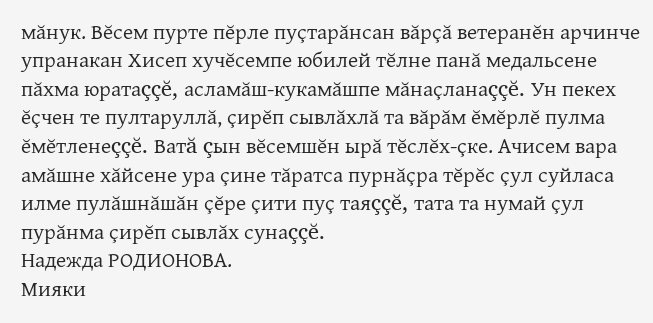мăнук. Вĕсем пурте пĕрле пуçтарăнсан вăрçă ветеранĕн арчинче упранакан Хисеп хучĕсемпе юбилей тĕлне панă медальсене пăхма юратаççĕ, асламăш-кукамăшпе мăнаçланаççĕ. Ун пекех ĕçчен те пултаруллă, çирĕп сывлăхлă та вăрăм ĕмĕрлĕ пулма ĕмĕтленеççĕ. Ватă çын вĕсемшĕн ырă тĕслĕх-çке. Ачисем вара амăшне хăйсене ура çине тăратса пурнăçра тĕрĕс çул суйласа илме пулăшнăшăн çĕре çити пуç таяççĕ, тата та нумай çул пурăнма çирĕп сывлăх сунаççĕ.
Надежда РОДИОНОВА.
Мияки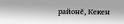районĕ, Кекен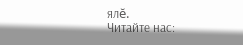ялĕ.
Читайте нас: